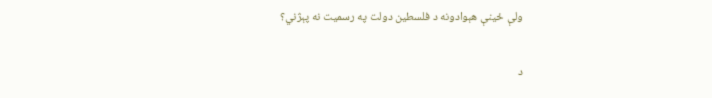ولې ځینې هېوادونه د فلسطین دولت په رسمیت نه پېژني؟

د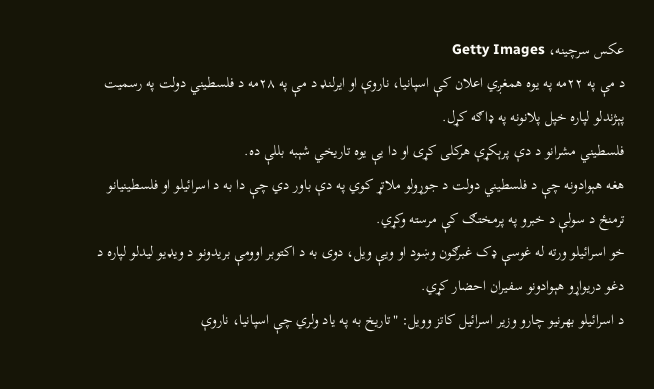عکس سرچینه، Getty Images
د مې په ۲۲مه په یوه همغږي اعلان کې اسپانیا، ناروې او ایرلنډ د مې په ۲۸مه د فلسطیني دولت په رسمیت پېژندلو لپاره خپل پلانونه په ډاګه کړل.
فلسطیني مشرانو د دې پرېکړې هرکلی کړی او دا یې یوه تاریخي شېبه بللې ده.
هغه هېوادونه چې د فلسطیني دولت د جوړولو ملاتړ کوي په دې باور دي چې دا به د اسرائیلو او فلسطینیانو ترمنځ د سولې د خبرو په پرمختګ کې مرسته وکړي.
خو اسرائیلو ورته له غوسې ډک غبرګون وښود او ویې ویل، دوی به د اکتوبر اوومې بریدونو د ویډیو لیدلو لپاره د دغو دریواړو هېوادونو سفیران احضار کړي.
د اسرائيلو بهرنيو چارو وزير اسرائيل کاتز وويل: "تاريخ به په ياد ولري چې اسپانيا، ناروې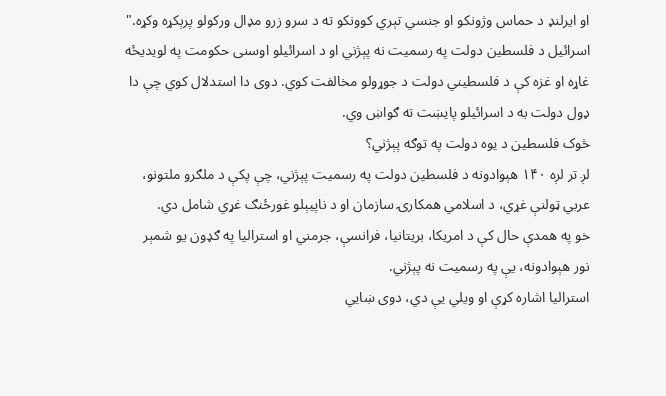او ايرلنډ د حماس وژونکو او جنسي تېري کوونکو ته د سرو زرو مډال ورکولو پرېکړه وکړه."
اسرائیل د فلسطین دولت په رسمیت نه پېژني او د اسرائیلو اوسنی حکومت په لویدیځه غاړه او غزه کې د فلسطیني دولت د جوړولو مخالفت کوي. دوی دا استدلال کوي چې دا ډول دولت به د اسرائیلو پایښت ته ګواښ وي.
څوک فلسطین د یوه دولت په توګه پېژني؟
لږ تر لږه ۱۴۰ هېوادونه د فلسطین دولت په رسمیت پېژني، چې پکې د ملګرو ملتونو، عربي ټولنې غړي، د اسلامي همکارۍ سازمان او د ناپیېلو غورځنګ غړي شامل دي.
خو په همدې حال کې د امریکا، بریتانیا، فرانسې، جرمني او استرالیا په ګډون یو شمېر نور هېوادونه، یې په رسمیت نه پېژني.
استرالیا اشاره کړې او ویلي یې دي، دوی ښايي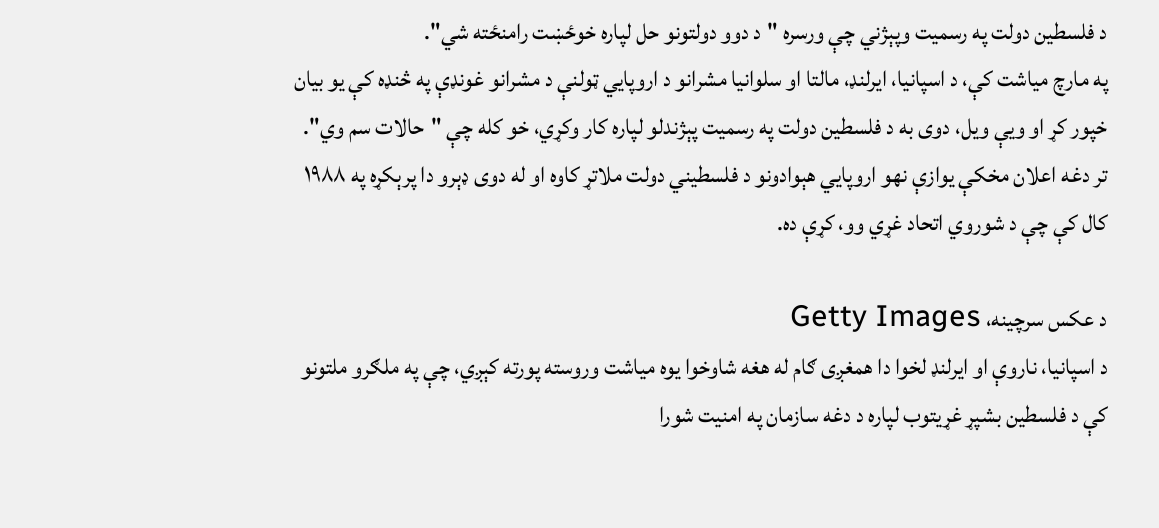د فلسطین دولت په رسمیت وپېژني چې ورسره "د دوو دولتونو حل لپاره خوځښت رامنځته شي".
په مارچ میاشت کې، د اسپانیا، ایرلنډ، مالتا او سلوانیا مشرانو د اروپایي ټولنې د مشرانو غونډې په څنډه کې یو بیان خپور کړ او ویې ویل، دوی به د فلسطین دولت په رسمیت پېژندلو لپاره کار وکړي، خو کله چې "حالات سم وي".
تر دغه اعلان مخکې یوازې نهو اروپايي هېوادونو د فلسطیني دولت ملاتړ کاوه او له دوی ډېرو دا پرېکړه په ۱۹۸۸ کال کې چې د شوروي اتحاد غړي وو، کړې ده.

د عکس سرچینه، Getty Images
د اسپانیا، ناروې او ایرلنډ لخوا دا همغږی ګام له هغه شاوخوا یوه میاشت وروسته پورته کېږي، چې په ملګرو ملتونو کې د فلسطین بشپړ غړیتوب لپاره د دغه سازمان په امنیت شورا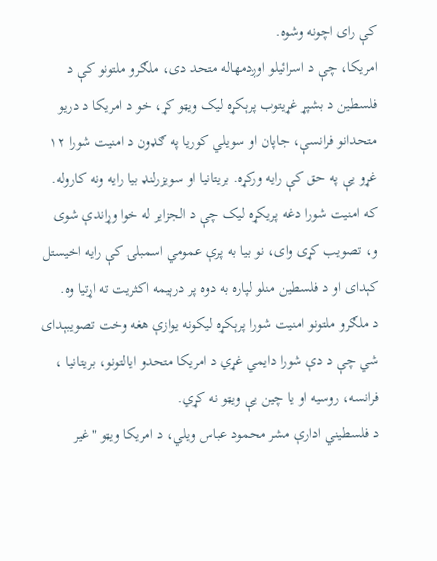کې رای اچونه وشوه.
امریکا، چې د اسرائیلو اوږدمهاله متحد دی، ملګرو ملتونو کې د فلسطین د بشپړ غړیتوب پرېکړه لیک ویټو کړ، خو د امریکا د دریو متحدانو فرانسې، جاپان او سویلي کوریا په ګډون د امنیت شورا ۱۲ غړو یې په حق کې رایه ورکړه. بریتانیا او سویزرلنډ بیا رایه ونه کاروله.
که امنیت شورا دغه پریکړه لیک چې د الجزایر له خوا وړاندې شوی و، تصویب کړی وای، نو بیا به پرې عمومي اسمبلۍ کې رایه اخیستل کېدای او د فلسطین منلو لپاره به دوه پر درېیمه اکثریت ته اړتیا وه.
د ملګرو ملتونو امنیت شورا پرېکړه لیکونه یوازې هغه وخت تصویبېدای شي چې د دې شورا دایمي غړي د امریکا متحدو ایالتونو، بریتانیا ، فرانسه، روسیه او یا چین یې ویټو نه کړي.
د فلسطیني ادارې مشر محمود عباس ویلي، د امریکا ویټو "غیر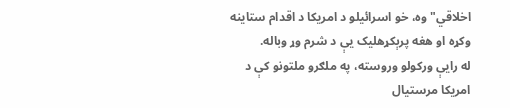اخلاقي" وه، خو اسرائیلو د امریکا د اقدام ستاینه وکړه او هغه پرېکړهلیک یې د شرم وړ وباله.
له رايې ورکولو وروسته، په ملګرو ملتونو کې د امريکا مرستيال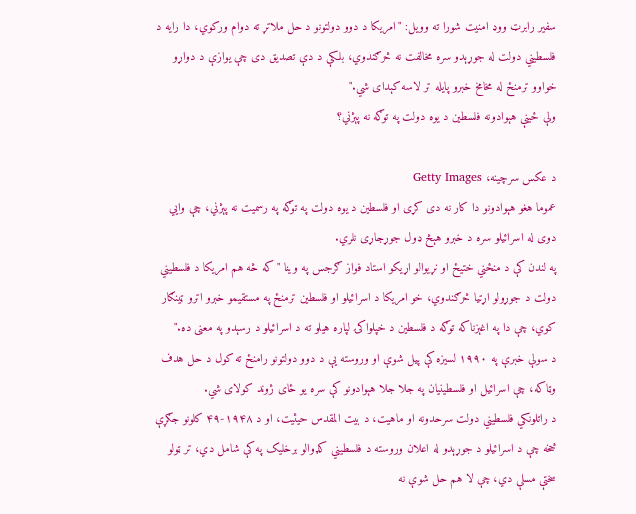سفير رابرټ ووډ امنیت شورا ته وويل: "امریکا د دوو دولتونو د حل ملاتړ ته دوام ورکوي، دا رايه د فلسطيني دولت له جوړېدو سره مخالفت نه څرګندوي، بلکې د دې تصدیق دی چې یوازې د دواړو خواوو ترمنځ له مخامخ خبرو پایله تر لاسه کېدای شي."
ولې ځینې هېوادونه فلسطین د یوه دولت په توګه نه پېژني؟

د عکس سرچینه، Getty Images
عموما هغو هېوادونو دا کار نه دی کړی او فلسطین د یوه دولت په توګه په رسمیت نه پېژني، چې وايي دوی له اسرائیلو سره د خبرو هېڅ ډول جوړجاړی نلري.
په لندن کې د منځني ختیځ او نړیوالو اړیکو استاد فواز ګرجس په وینا "که څه هم امریکا د فلسطیني دولت د جوړولو اړتیا څرګندوي، خو امریکا د اسرائیلو او فلسطین ترمنځ په مستقیمو خبرو اترو ټینګار کوي، چې دا په اغېزناکه توګه د فلسطین د خپلواکۍ لپاره هیلو ته د اسرائیلو د رسېدو په معنی ده."
د سولې خبرې په ۱۹۹۰ لسیزه کې پیل شوې او وروسته یې د دوو دولتونو رامنځ ته کول د حل هدف وټاکه، چې اسرائیل او فلسطینیان په جلا جلا هېوادونو کې سره یو ځای ژوند کولای شي.
د راتلونکي فلسطیني دولت سرحدونه او ماهیت، د بیت المقدس حیثیت، او د ۱۹۴۸-۴۹ کلونو جګړې څخه چې د اسرائیلو د جوړېدو له اعلان وروسته د فلسطیني کډوالو برخلیک په کې شامل دي، تر ټولو سختې مسلې دي، چې لا هم حل شوې نه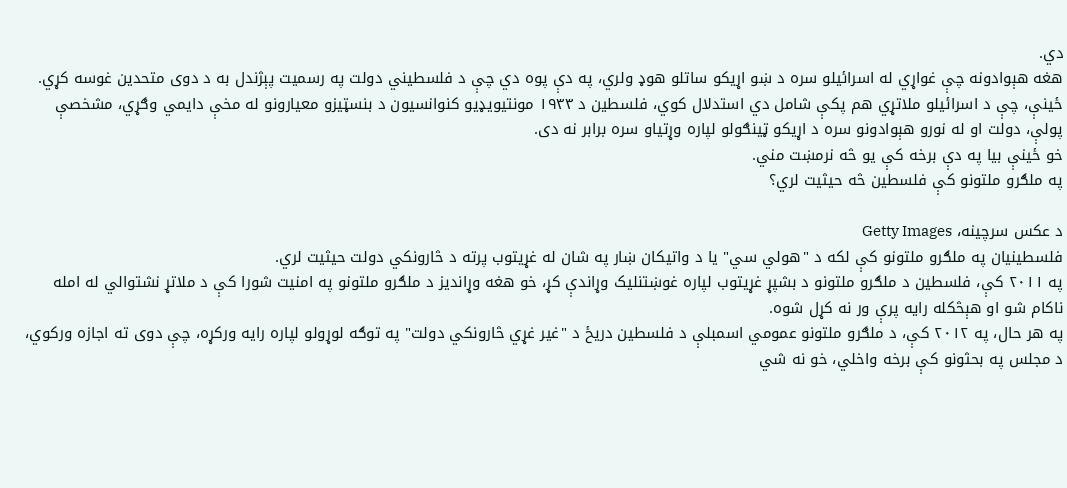دي.
هغه هېوادونه چې غواړي له اسرائیلو سره د ښو اړیکو ساتلو هوډ ولري، په دې پوه دي چې د فلسطیني دولت په رسمیت پېژندل به د دوی متحدین غوسه کړي.
ځينې، چې د اسرائیلو ملاتړي هم پکې شامل دي استدلال کوي، فلسطین د ۱۹۳۳ مونتیویډیو کنوانسیون د بنسټیزو معیارونو له مخې دایمي وګړي، مشخصې پولې، دولت او له نورو هېوادونو سره د اړیکو ټینګولو لپاره وړتیاو سره برابر نه دی.
خو ځینې بیا په دې برخه کې یو څه نرمښت مني.
په ملګرو ملتونو کې فلسطین څه حیثیت لري؟

د عکس سرچینه، Getty Images
فلسطینیان په ملګرو ملتونو کې لکه د "هولي سي" یا د واتیکان ښار په شان له غړیتوب پرته د څارونکي دولت حیثیت لري.
په ۲۰۱۱ کې، فلسطین د ملګرو ملتونو د بشپړ غړیتوب لپاره غوښتنلیک وړاندې کړ، خو هغه وړاندیز د ملګرو ملتونو په امنیت شورا کې د ملاتړ نشتوالي له امله ناکام شو او هېڅکله رایه پرې ور نه کړل شوه.
په هر حال، په ۲۰۱۲ کې، د ملګرو ملتونو عمومي اسمبلې د فلسطین دریځ د "غیر غړي څارونکي دولت" په توګه لوړولو لپاره رایه ورکړه، چې دوی ته اجازه ورکوي، د مجلس په بحثونو کې برخه واخلي، خو نه شي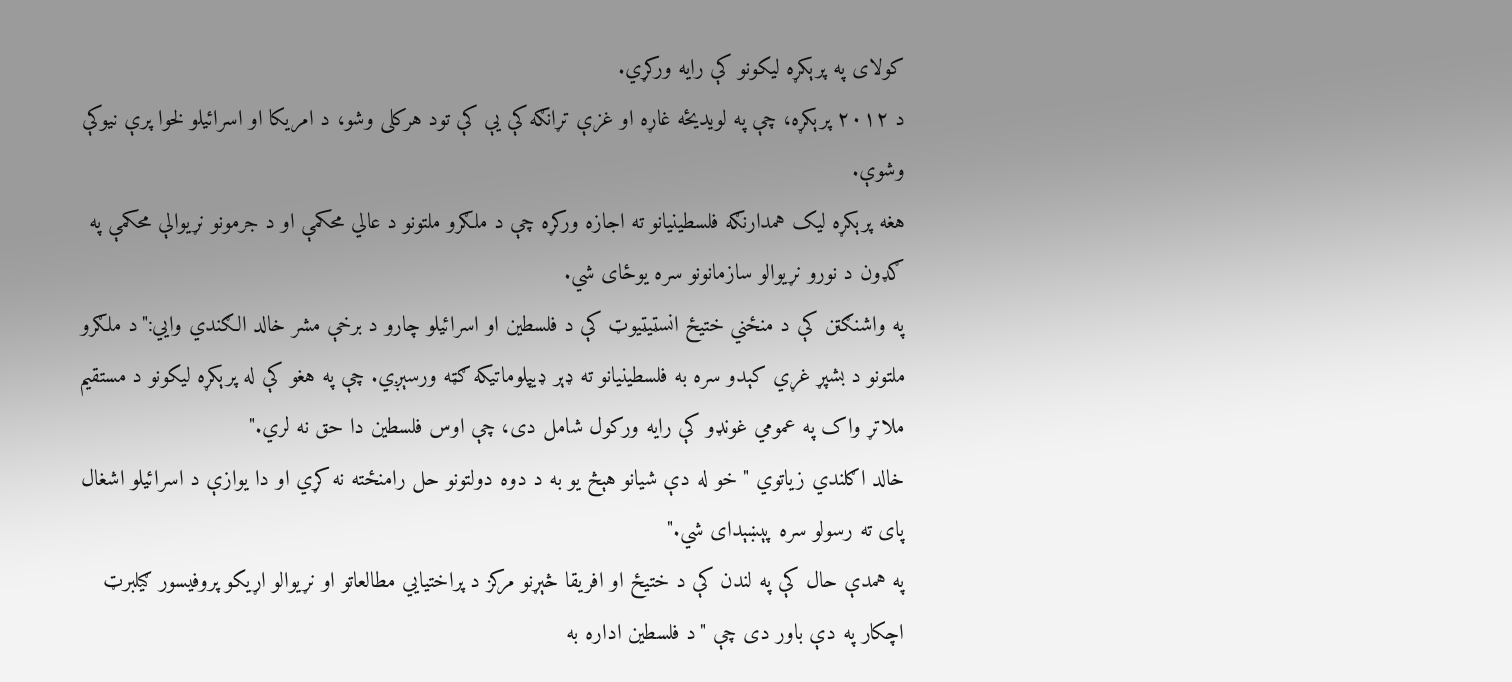کولای په پرېکړه لیکونو کې رایه ورکړي.
د ۲۰۱۲ پرېکړه، چې په لویدیځه غاړه او غزې تړانګه کې یې کې تود هرکلی وشو، د امریکا او اسرائیلو لخوا پرې نیوکې وشوې.
هغه پرېکړه لیک همدارنګه فلسطینیانو ته اجازه ورکړه چې د ملګرو ملتونو د عالي محکمې او د جرمونو نړیوالې محکمې په ګډون د نورو نړیوالو سازمانونو سره یوځای شي.
په واشنګټن کې د منځني ختیځ انسټیټیوټ کې د فلسطین او اسرائیلو چارو د برخې مشر خالد الګندي وايي:"د ملګرو ملتونو د بشپړ غړي کېدو سره به فلسطینیانو ته ډېر ډیپلوماتیکه ګټه ورسېږي. چې په هغو کې له پرېکړه لیکونو د مستقیم ملاتړ واک په عمومي غونډو کې رایه ورکول شامل دی، چې اوس فلسطین دا حق نه لري."
خالد اګلندي زیاتوي " خو له دې شیانو هېڅ یو به د دوه دولتونو حل رامنځته نه کړي او دا یوازې د اسرائیلو اشغال پای ته رسولو سره پېښېدای شي."
په همدې حال کې په لندن کې د ختیځ او افریقا څېړنو مرکز د پراختیایي مطالعاتو او نړیوالو اړیکو پروفیسور ګیلبرټ اچکار په دې باور دی چې "د فلسطین اداره به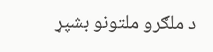د ملګرو ملتونو بشپړ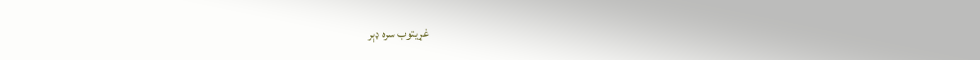غړیتوب سره ډېر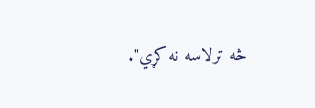څه ترلاسه نه کړي".